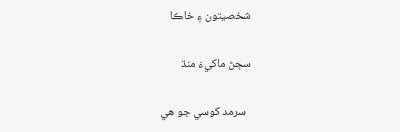شخصيتون ۽ خاڪا

سڄڻ ماکيءَ منڌ

  سرمد کوسي جو هي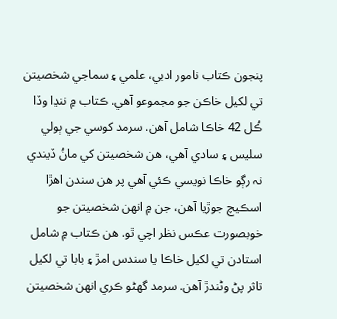پنجون ڪتاب نامور ادبي، علمي ۽ سماجي شخصيتن تي لکيل خاڪن جو مجموعو آهي. ڪتاب ۾ ننڍا وڏا ڪُل 42 خاڪا شامل آهن. سرمد کوسي جي ٻولي سليس ۽ سادي آهي، هن شخصيتن کي مانُ ڏيندي نہ رڳو خاڪا نويسي ڪئي آهي پر هن سندن اهڙا اسڪيچ جوڙيا آهن، جن ۾ انھن شخصيتن جو خوبصورت عڪس نظر اچي ٿو. هن ڪتاب ۾ شامل استادن تي لکيل خاڪا يا سندس امڙ ۽ بابا تي لکيل تاثر پڻ وڻندڙ آهن. سرمد گهڻو ڪري انھن شخصيتن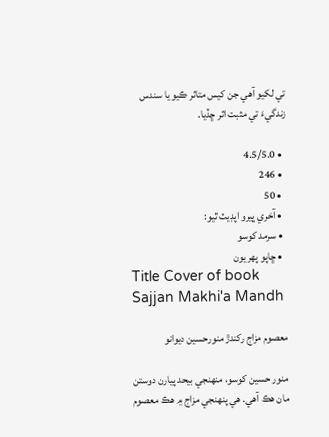تي لکيو آهي جن کيس متاثر ڪيو يا سندس زندگيءَ تي مثبت اثر ڇڏيا.

  • 4.5/5.0
  • 246
  • 50
  • آخري ڀيرو اپڊيٽ ٿيو:
  • سرمد کوسو
  • ڇاپو پھريون
Title Cover of book Sajjan Makhi'a Mandh

معصوم مزاج رکندڙ منورحسين ديوانو

منور حسين کوسو، منھنجي بيحد پيارن دوستن مان هڪ آهي. هي پنھنجي مزاج ۾ هڪ معصوم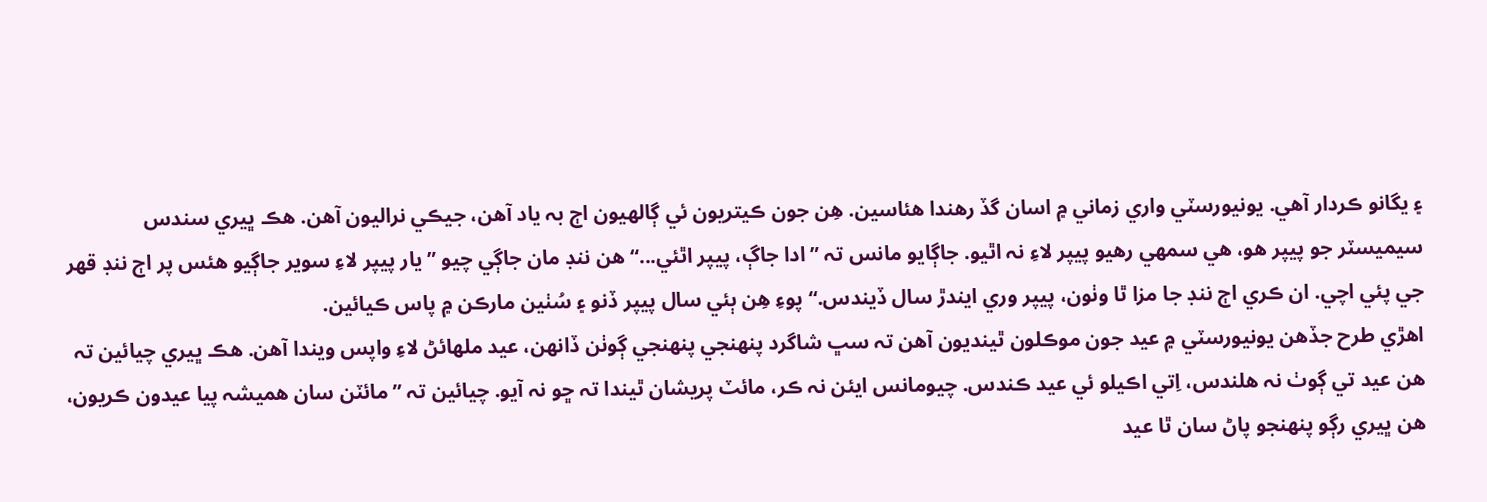۽ يگانو ڪردار آهي. يونيورسٽي واري زماني ۾ اسان گڏ رهندا هئاسين. هِن جون ڪيتريون ئي ڳالھيون اڄ بہ ياد آهن، جيڪي نراليون آهن. هڪ ڀيري سندس سيميسٽر جو پيپر هو، هي سمھي رهيو پيپر لاءِ نہ اٿيو. جاڳايو مانس تہ ”ادا جاڳ، پيپر اٿئي...“ هن ننڊ مان جاڳي چيو ”يار پيپر لاءِ سوير جاڳيو هئس پر اڄ ننڊ قھر جي پئي اچي. ان ڪري اڄ ننڊ جا مزا ٿا وٺون، پيپر وري ايندڙ سال ڏيندس.“ پوءِ هِن ٻئي سال پيپر ڏنو ۽ سُٺين مارڪن ۾ پاس ڪيائين.
اهڙي طرح جڏهن يونيورسٽي ۾ عيد جون موڪلون ٿينديون آهن تہ سڀ شاگرد پنھنجي پنھنجي ڳوٺن ڏانھن، عيد ملھائڻ لاءِ واپس ويندا آهن. هڪ ڀيري چيائين تہ هن عيد تي ڳوٺ نہ هلندس، اِتي اڪيلو ئي عيد ڪندس. چيومانس ايئن نہ ڪر، مائٽ پريشان ٿيندا تہ ڇو نہ آيو. چيائين تہ ”مائٽن سان هميشہ پيا عيدون ڪريون، هن ڀيري رڳو پنھنجو پاڻ سان ٿا عيد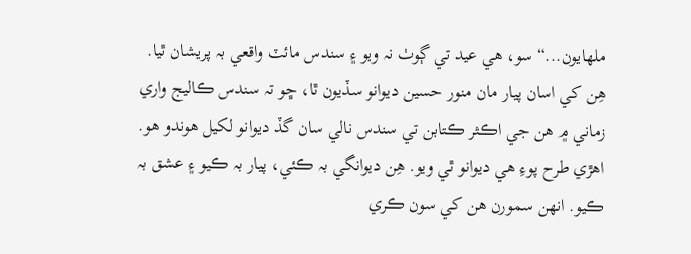ملھايون...“ سو، هي عيد تي ڳوٺ نہ ويو ۽ سندس مائٽ واقعي بہ پريشان ٿيا.
هِن کي اسان پيار مان منور حسين ديوانو سڏيون ٿا، ڇو تہ سندس ڪاليج واري زماني ۾ هن جي اڪثر ڪتابن تي سندس نالي سان گڏ ديوانو لکيل هوندو هو. اهڙي طرح پوءِ هي ديوانو ٿي ويو. هِن ديوانگي بہ ڪئي، پيار بہ ڪيو ۽ عشق بہ ڪيو. انھن سمورن هن کي سون ڪري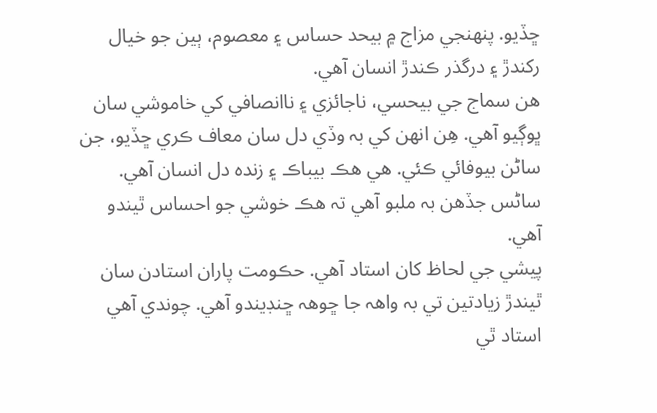ڇڏيو. پنھنجي مزاج ۾ بيحد حساس ۽ معصوم، ٻين جو خيال رکندڙ ۽ درگذر ڪندڙ انسان آهي.
هن سماج جي بيحسي، ناجائزي ۽ ناانصافي کي خاموشي سان ڀوڳيو آهي. هِن انھن کي بہ وڏي دل سان معاف ڪري ڇڏيو، جن ساڻن بيوفائي ڪئي. هي هڪ بيباڪ ۽ زندہ دل انسان آهي. ساڻس جڏهن بہ ملبو آهي تہ هڪ خوشي جو احساس ٿيندو آهي.
پيشي جي لحاظ کان استاد آهي. حڪومت پاران استادن سان ٿيندڙ زيادتين تي بہ واھہ جا ڇوھہ ڇنڊيندو آهي. چوندي آهي استاد ٿي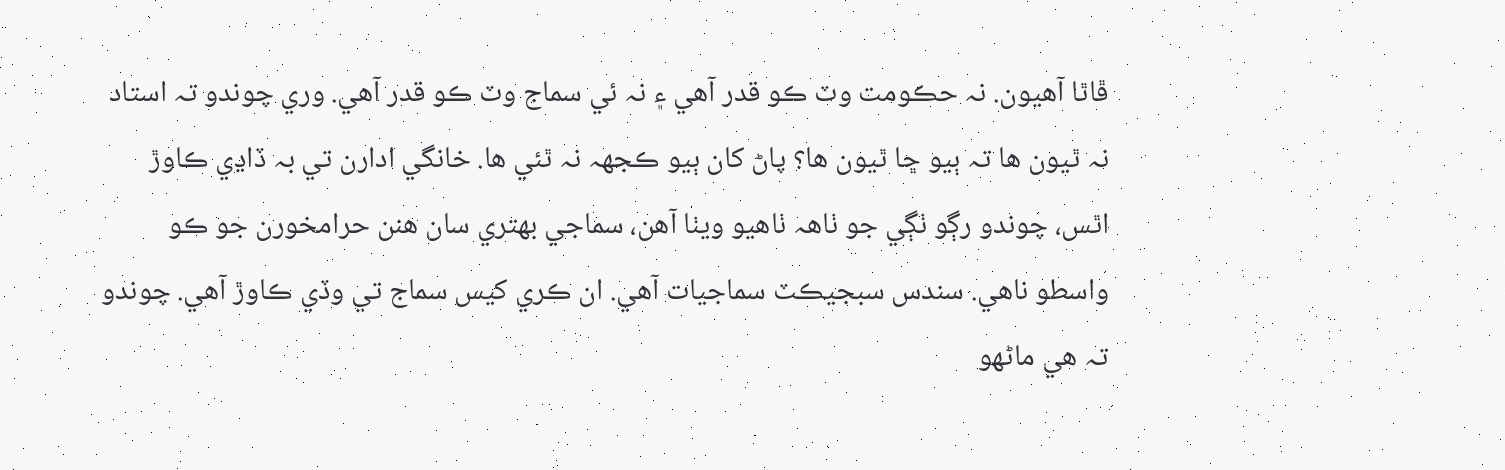ڦاٿا آهيون. نہ حڪومت وٽ ڪو قدر آهي ۽ نہ ئي سماج وٽ ڪو قدر آهي. وري چوندو تہ استاد نہ ٿيون ها تہ ٻيو ڇا ٿيون ها؟ پاڻ کان ٻيو ڪجهہ نہ ٿئي ها. خانگي ادارن تي بہ ڏاڍي ڪاوڙ اٿس، چوندو رڳو ٺڳي جو ٺاھہ ٺاهيو ويٺا آهن، سماجي بھتري سان هنن حرامخورن جو ڪو واسطو ناهي. سندس سبجيڪٽ سماجيات آهي. ان ڪري کيس سماج تي وڏي ڪاوڙ آهي. چوندو تہ هي ماڻھو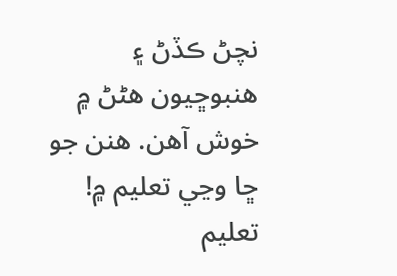نچڻ ڪڏڻ ۽ هنبوڇيون هڻڻ ۾ خوش آهن. هنن جو ڇا وڃي تعليم ۾! تعليم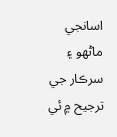اسانجي ماڻھو ۽ سرڪار جي ترجيح ۾ ئي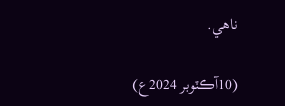ناهي.

(10آڪٽوبر 2024ع)